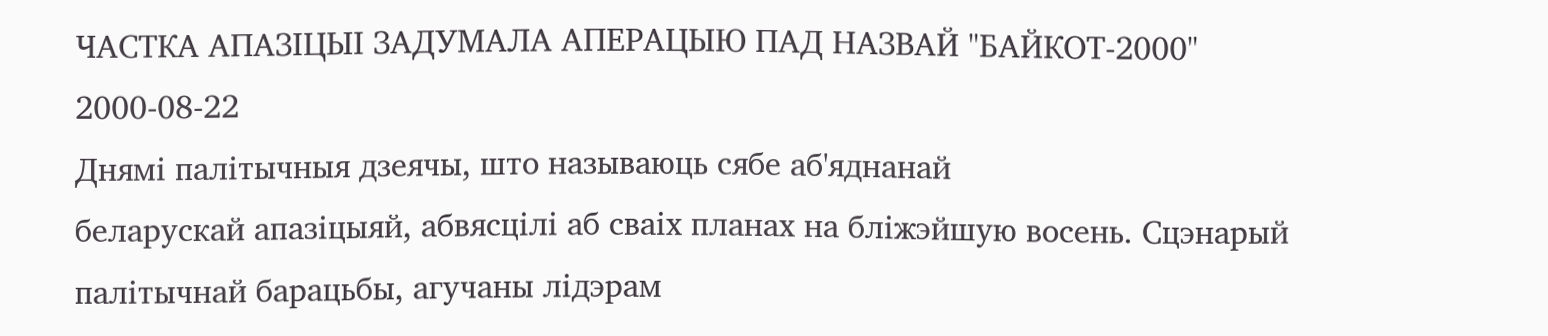ЧАСТКА АПАЗІЦЫІ ЗАДУМАЛА АПЕРАЦЫЮ ПАД НАЗВАЙ "БАЙКОТ-2000"
2000-08-22
Днямі палітычныя дзеячы, што называюць сябе аб'яднанай
беларускай апазіцыяй, абвясцілі аб сваіх планах на бліжэйшую восень. Сцэнарый
палітычнай барацьбы, агучаны лідэрам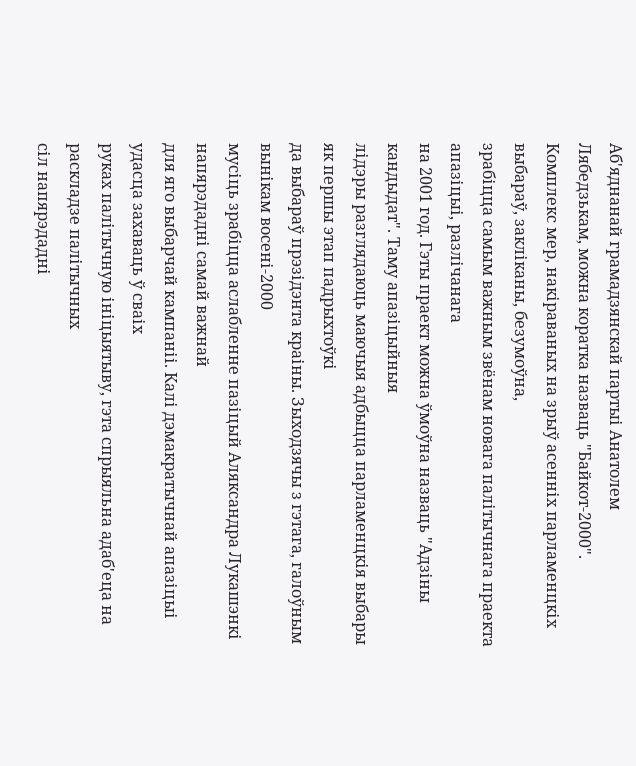Аб'яднанай грамадзянскай партыі Анатолем
Лябедзькам, можна коратка назваць "Байкот-2000".
Комплекс мер, накіраваных на зрыў асенніх парламенцкіх выбараў, закліканы, безумоўна,
зрабіцца самым важным звёнам новага палітычнага праекта апазіцыі, разлічанага
на 2001 год. Гэты праект можна ўмоўна назваць "Адзіны кандыдат". Таму апазіцыйныя
лідэры разглядаюць маючыя адбыцца парламенцкія выбары як першы этап падрыхтоўкі
да выбараў прэзідэнта краіны. Зыходзячы з гэтага, галоўным вынікам восені-2000
мусіць зрабіцца аслабленне пазіцый Аляксандра Лукашэнкі напярэдадні самай важнай
для яго выбарчай кампаніі. Калі дэмакратычнай апазіцыі удасца захаваць ў сваіх
руках палітычную ініцыятыву, гэта спрыяльна адаб'еца на раскладзе палітычных
сіл напярэдадні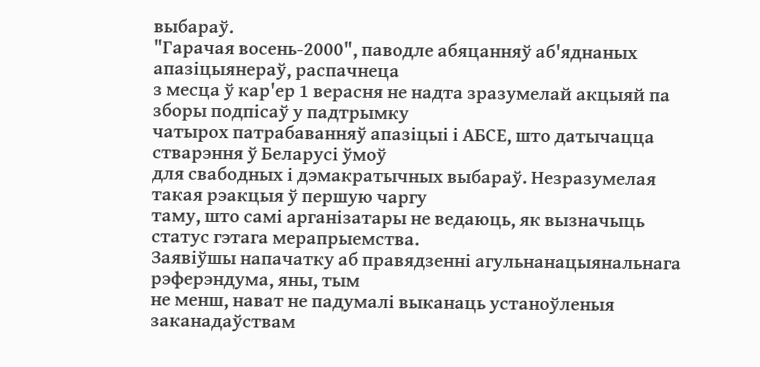выбараў.
"Гарачая восень-2000", паводле абяцанняў аб'яднаных апазіцыянераў, распачнеца
з месца ў кар'ер 1 верасня не надта зразумелай акцыяй па зборы подпісаў у падтрымку
чатырох патрабаванняў апазіцыі і АБСЕ, што датычацца стварэння ў Беларусі ўмоў
для свабодных і дэмакратычных выбараў. Незразумелая такая рэакцыя ў першую чаргу
таму, што самі арганізатары не ведаюць, як вызначыць статус гэтага мерапрыемства.
Заявіўшы напачатку аб правядзенні агульнанацыянальнага рэферэндума, яны, тым
не менш, нават не падумалі выканаць устаноўленыя заканадаўствам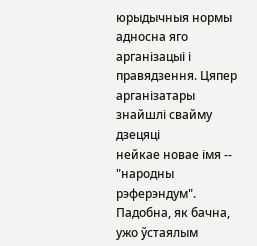юрыдычныя нормы
адносна яго арганізацыі і правядзення. Цяпер арганізатары знайшлі свайму дзецяці
нейкае новае імя -- "народны рэферэндум".
Падобна, як бачна, ужо ўстаялым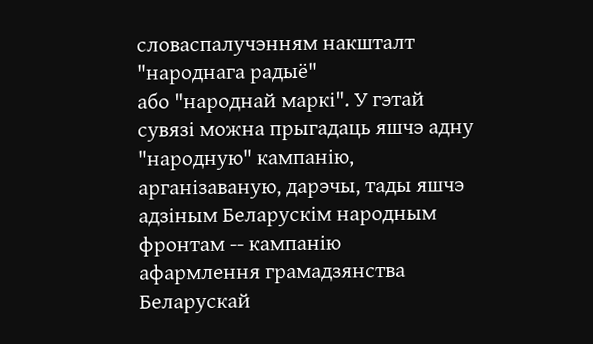словаспалучэнням накшталт "народнага радыё"
або "народнай маркі". У гэтай сувязі можна прыгадаць яшчэ адну "народную" кампанію,
арганізаваную, дарэчы, тады яшчэ адзіным Беларускім народным фронтам -- кампанію
афармлення грамадзянства Беларускай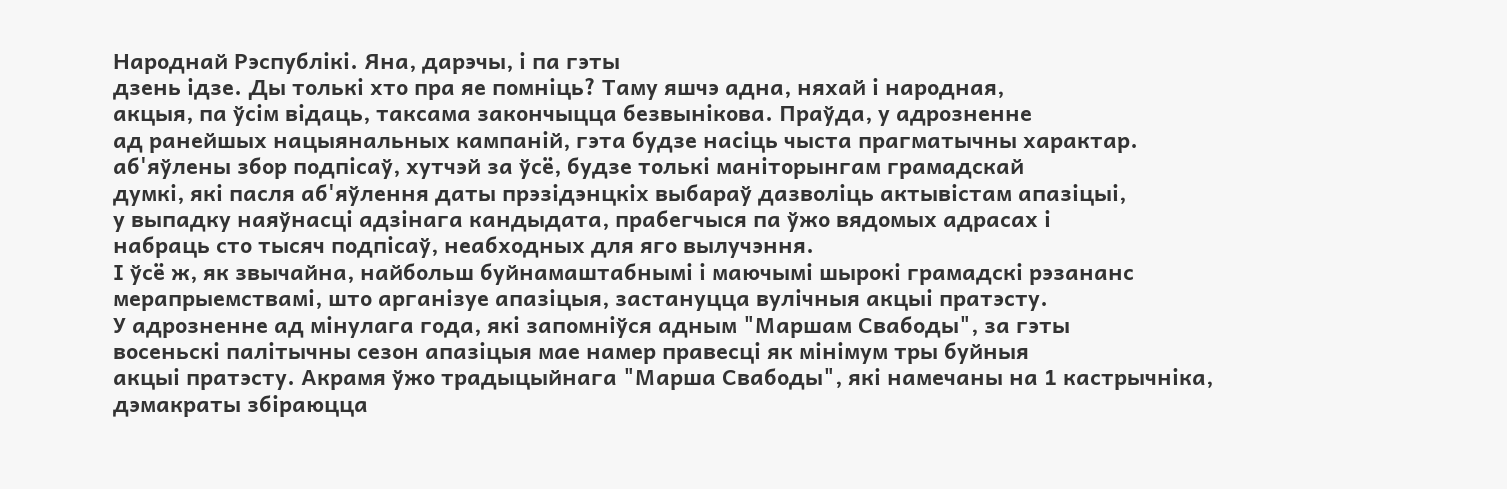Народнай Рэспублікі. Яна, дарэчы, і па гэты
дзень ідзе. Ды толькі хто пра яе помніць? Таму яшчэ адна, няхай і народная,
акцыя, па ўсім відаць, таксама закончыцца безвынікова. Праўда, у адрозненне
ад ранейшых нацыянальных кампаній, гэта будзе насіць чыста прагматычны характар.
аб'яўлены збор подпісаў, хутчэй за ўсё, будзе толькі маніторынгам грамадскай
думкі, які пасля аб'яўлення даты прэзідэнцкіх выбараў дазволіць актывістам апазіцыі,
у выпадку наяўнасці адзінага кандыдата, прабегчыся па ўжо вядомых адрасах і
набраць сто тысяч подпісаў, неабходных для яго вылучэння.
І ўсё ж, як звычайна, найбольш буйнамаштабнымі і маючымі шырокі грамадскі рэзананс
мерапрыемствамі, што арганізуе апазіцыя, застануцца вулічныя акцыі пратэсту.
У адрозненне ад мінулага года, які запомніўся адным "Маршам Свабоды", за гэты
восеньскі палітычны сезон апазіцыя мае намер правесці як мінімум тры буйныя
акцыі пратэсту. Акрамя ўжо традыцыйнага "Марша Свабоды", які намечаны на 1 кастрычніка,
дэмакраты збіраюцца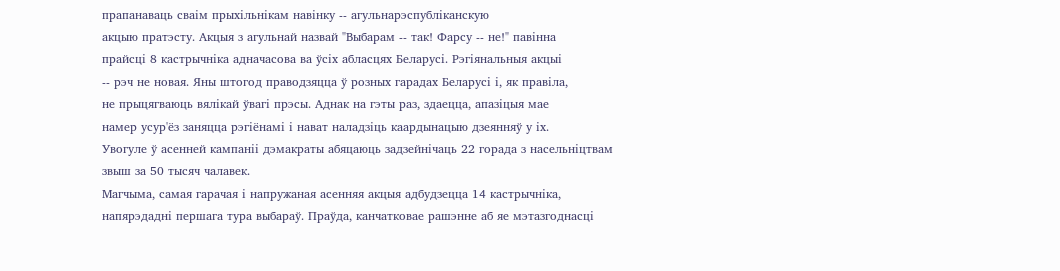прапанаваць сваім прыхільнікам навінку -- агульнарэспубліканскую
акцыю пратэсту. Акцыя з агульнай назвай "Выбарам -- так! Фарсу -- не!" павінна
прайсці 8 кастрычніка адначасова ва ўсіх абласцях Беларусі. Рэгіянальныя акцыі
-- рэч не новая. Яны штогод праводзяцца ў розных гарадах Беларусі і, як правіла,
не прыцягваюць вялікай ўвагі прэсы. Аднак на гэты раз, здаецца, апазіцыя мае
намер усур'ёз заняцца рэгіёнамі і нават наладзіць каардынацыю дзеянняў у іх.
Увогуле ў асенней кампаніі дэмакраты абяцаюць задзейнічаць 22 горада з насельніцтвам
звыш за 50 тысяч чалавек.
Магчыма, самая гарачая і напружаная асенняя акцыя адбудзецца 14 кастрычніка,
напярэдадні першага тура выбараў. Праўда, канчатковае рашэнне аб яе мэтазгоднасці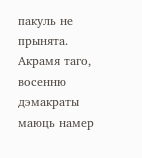пакуль не прынята.
Акрамя таго, восенню дэмакраты маюць намер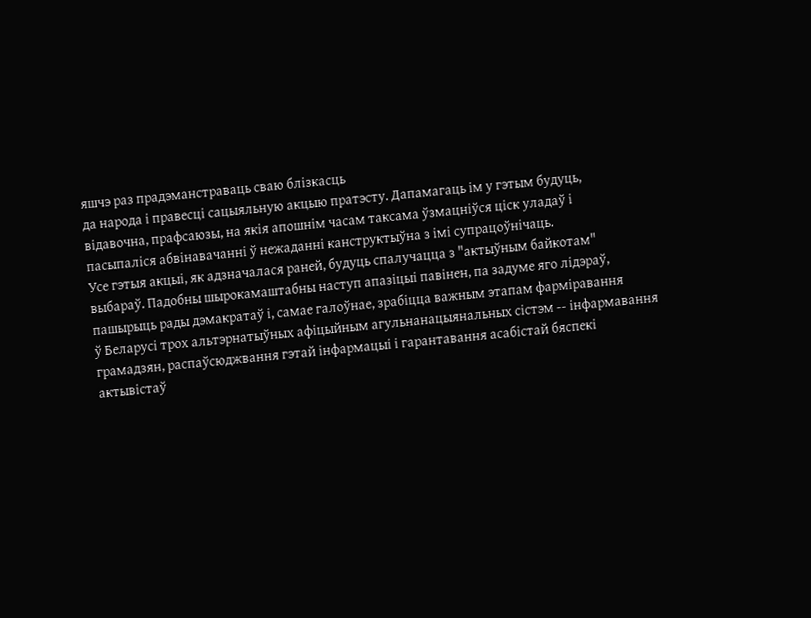яшчэ раз прадэманстраваць сваю блізкасць
да народа і правесці сацыяльную акцыю пратэсту. Дапамагаць ім у гэтым будуць,
відавочна, прафсаюзы, на якія апошнім часам таксама ўзмацніўся ціск уладаў і
пасыпаліся абвінавачанні ў нежаданні канструктыўна з імі супрацоўнічаць.
Усе гэтыя акцыі, як адзначалася раней, будуць спалучацца з "актыўным байкотам"
выбараў. Падобны шырокамаштабны наступ апазіцыі павінен, па задуме яго лідэраў,
пашырыць рады дэмакратаў і, самае галоўнае, зрабіцца важным этапам фарміравання
ў Беларусі трох альтэрнатыўных афіцыйным агульнанацыянальных сістэм -- інфармавання
грамадзян, распаўсюджвання гэтай інфармацыі і гарантавання асабістай бяспекі
актывістаў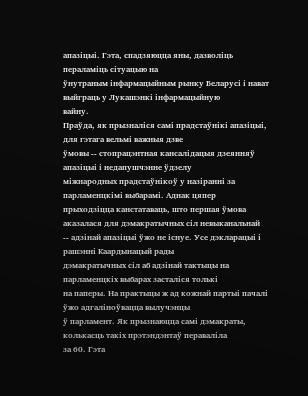апазіцыі. Гэта, спадзяюцца яны, дазволіць пераламіць сітуацыю на
ўнутраным інфармацыйным рынку Беларусі і нават выйграць у Лукашэнкі інфармацыйную
вайну.
Праўда, як прызналіся самі прадстаўнікі апазіцыі, для гэтага вельмі важныя дзве
ўмовы -- стопрацэнтная кансалідацыя дзеянняў апазіцыі і недапушчэнне ўдзелу
міжнародных прадстаўнікоў у назіранні за парламенцкімі выбарамі. Аднак цяпер
прыходзіцца канстатаваць, што першая ўмова аказалася для дэмакратычных сіл невыканальнай
-- адзінай апазіцыі ўжо не існуе. Усе дэкларацыі і рашэнні Каардынацый рады
дэмакратычных сіл аб адзінай тактыцы на парламенцкіх выбарах засталіся толькі
на паперы. На практыцы ж ад кожнай партыі пачалі ўжо адгаліноўвацца вылучэнцы
ў парламент. Як прызнаюцца самі дэмакраты, колькасць такіх прэтэндэнтаў пераваліла
за 60. Гэта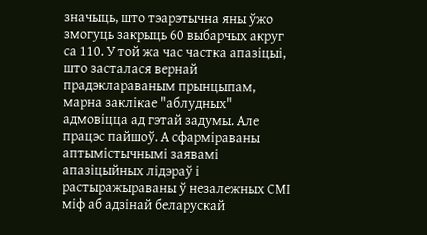значыць, што тэарэтычна яны ўжо змогуць закрыць 60 выбарчых акруг
са 110. У той жа час частка апазіцыі, што засталася вернай прадэклараваным прынцыпам,
марна заклікае "аблудных" адмовіцца ад гэтай задумы. Але працэс пайшоў. А сфарміраваны
аптымістычнымі заявамі апазіцыйных лідэраў і растыражыраваны ў незалежных СМІ
міф аб адзінай беларускай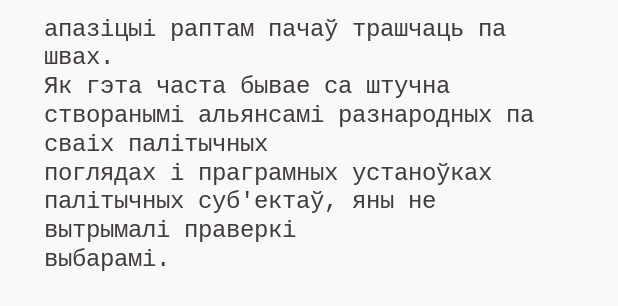апазіцыі раптам пачаў трашчаць па швах.
Як гэта часта бывае са штучна створанымі альянсамі разнародных па сваіх палітычных
поглядах і праграмных устаноўках палітычных суб'ектаў, яны не вытрымалі праверкі
выбарамі.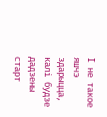І не такое яшчэ здарыцца, калі будзе дадзены старт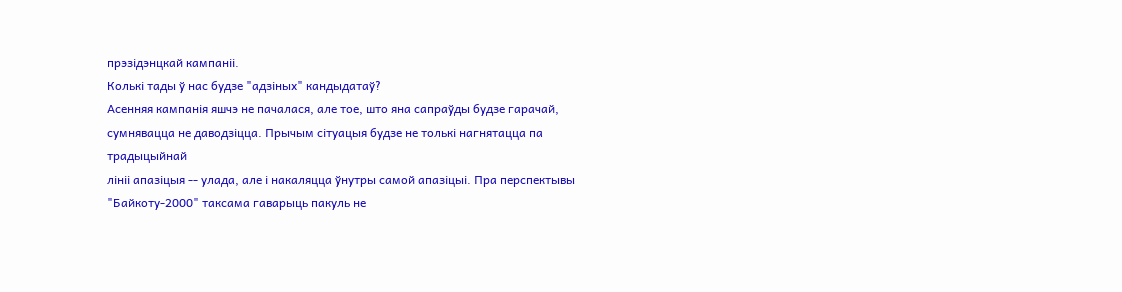прэзідэнцкай кампаніі.
Колькі тады ў нас будзе "адзіных" кандыдатаў?
Асенняя кампанія яшчэ не пачалася, але тое, што яна сапраўды будзе гарачай,
сумнявацца не даводзіцца. Прычым сітуацыя будзе не толькі нагнятацца па традыцыйнай
лініі апазіцыя -- улада, але і накаляцца ўнутры самой апазіцыі. Пра перспектывы
"Байкоту-2000" таксама гаварыць пакуль не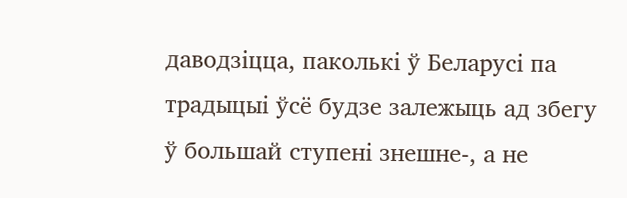даводзіцца, паколькі ў Беларусі па
традыцыі ўсё будзе залежыць ад збегу ў большай ступені знешне-, а не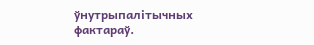ўнутрыпалітычных
фактараў.